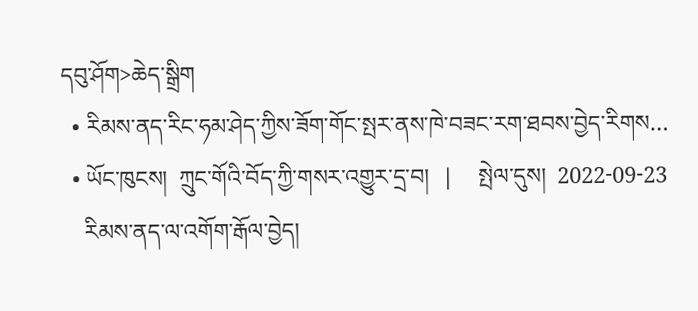དབུ་ཤོག>ཆེད་སྒྲིག
  • རིམས་ནད་རིང་ཧམ་ཤེད་ཀྱིས་ཟོག་གོང་སྤར་ནས་ཁེ་བཟང་རག་ཐབས་བྱེད་རིགས…
  • ཡོང་ཁུངས།  ཀྲུང་གོའི་བོད་ཀྱི་གསར་འགྱུར་དྲ་བ།   |     སྤེལ་དུས།  2022-09-23
    རིམས་ནད་ལ་འགོག་རྒོལ་བྱེད།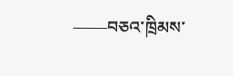——བཅའ་ཁྲིམས་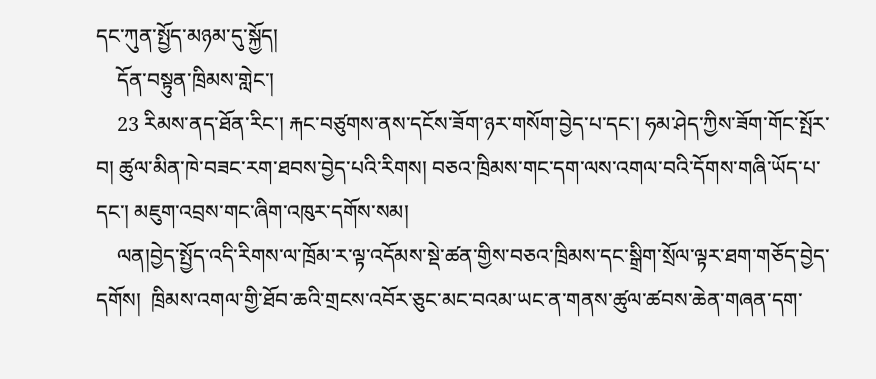དང་ཀུན་སྤྱོད་མཉམ་དུ་སྐྱོད།
    དོན་བསྟུན་ཁྲིམས་གླེང་།
    23 རིམས་ནད་ཐོན་རིང་། རྐང་བཙུགས་ནས་དངོས་ཟོག་ཉར་གསོག་བྱེད་པ་དང་། ཧམ་ཤེད་ཀྱིས་ཟོག་གོང་སྤོར་བ། ཚུལ་མིན་ཁེ་བཟང་རག་ཐབས་བྱེད་པའི་རིགས། བཅའ་ཁྲིམས་གང་དག་ལས་འགལ་བའི་དོགས་གཞི་ཡོད་པ་དང་། མཇུག་འབྲས་གང་ཞིག་འཁུར་དགོས་སམ།
    ལན།བྱེད་སྤྱོད་འདི་རིགས་ལ་ཁྲོམ་ར་ལྟ་འདོམས་སྡེ་ཚན་གྱིས་བཅའ་ཁྲིམས་དང་སྒྲིག་སྲོལ་ལྟར་ཐག་གཅོད་བྱེད་དགོས།  ཁྲིམས་འགལ་གྱི་ཐོབ་ཆའི་གྲངས་འབོར་ཅུང་མང་བའམ་ཡང་ན་གནས་ཚུལ་ཚབས་ཆེན་གཞན་དག་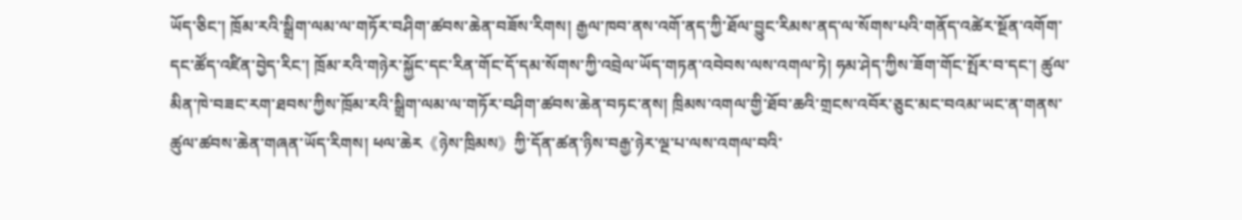ཡོད་ཅིང་། ཁྲོམ་རའི་སྒྲིག་ལམ་ལ་གཏོར་བཤིག་ཚབས་ཆེན་བཟོས་རིགས། རྒྱལ་ཁབ་ནས་འགོ་ནད་ཀྱི་ཐོལ་བྱུང་རིམས་ནད་ལ་སོགས་པའི་གནོད་འཚེར་སྔོན་འགོག་དང་ཚོད་འཛིན་བྱེད་རིང་། ཁྲོམ་རའི་གཉེར་སྐྱོང་དང་རིན་གོང་དོ་དམ་སོགས་ཀྱི་འབྲེལ་ཡོད་གཏན་འབེབས་ལས་འགལ་ཏེ། ཧམ་ཤེད་ཀྱིས་ཟོག་གོང་སྤོར་བ་དང་། ཚུལ་མིན་ཁེ་བཟང་རག་ཐབས་ཀྱིས་ཁྲོམ་རའི་སྒྲིག་ལམ་ལ་གཏོར་བཤིག་ཚབས་ཆེན་བཏང་ནས། ཁྲིམས་འགལ་གྱི་ཐོབ་ཆའི་གྲངས་འབོར་ཅུང་མང་བའམ་ཡང་ན་གནས་ཚུལ་ཚབས་ཆེན་གཞན་ཡོད་རིགས། ཕལ་ཆེར《ཉེས་ཁྲིམས》ཀྱི་དོན་ཚན་ཉིས་བརྒྱ་ཉེར་ལྔ་པ་ལས་འགལ་བའི་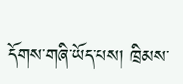དོགས་གཞི་ཡོད་པས། ཁྲིམས་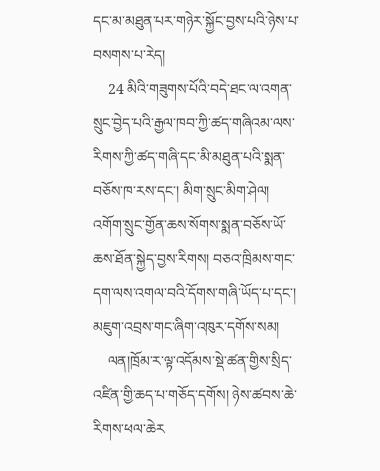དང་མ་མཐུན་པར་གཉེར་སྐྱོང་བྱས་པའི་ཉེས་པ་བསགས་པ་རེད།
    24 མིའི་གཟུགས་པོའི་བདེ་ཐང་ལ་འགན་སྲུང་བྱེད་པའི་རྒྱལ་ཁབ་ཀྱི་ཚད་གཞིའམ་ལས་རིགས་ཀྱི་ཚད་གཞི་དང་མི་མཐུན་པའི་སྨན་བཅོས་ཁ་རས་དང་། མིག་སྲུང་མིག་ཤེལ།  འགོག་སྲུང་གྱོན་ཆས་སོགས་སྨན་བཅོས་ཡོ་ཆས་ཐོན་སྐྱེད་བྱས་རིགས། བཅའ་ཁྲིམས་གང་དག་ལས་འགལ་བའི་དོགས་གཞི་ཡོད་པ་དང་། མཇུག་འབྲས་གང་ཞིག་འཁུར་དགོས་སམ།
    ལན།ཁྲོམ་ར་ལྟ་འདོམས་སྡེ་ཚན་གྱིས་སྲིད་འཛིན་གྱི་ཆད་པ་གཅོད་དགོས། ཉེས་ཚབས་ཆེ་རིགས་ཕལ་ཆེར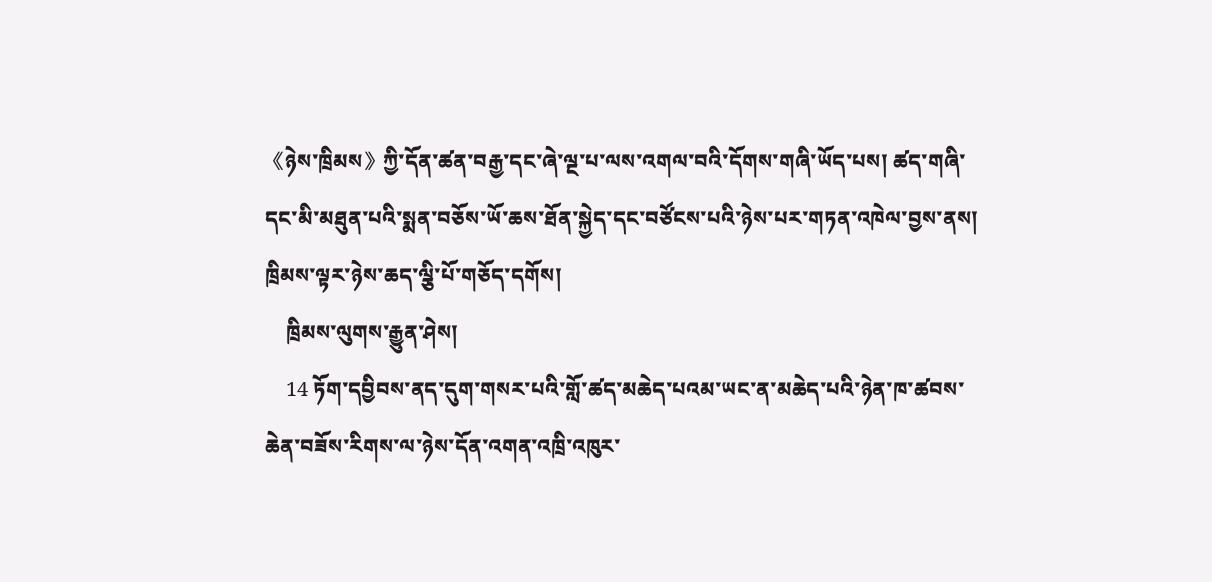《ཉེས་ཁྲིམས》ཀྱི་དོན་ཚན་བརྒྱ་དང་ཞེ་ལྔ་པ་ལས་འགལ་བའི་དོགས་གཞི་ཡོད་པས། ཚད་གཞི་དང་མི་མཐུན་པའི་སྨན་བཅོས་ཡོ་ཆས་ཐོན་སྐྱེད་དང་བཙོངས་པའི་ཉེས་པར་གཏན་འཁེལ་བྱས་ནས། ཁྲིམས་ལྟར་ཉེས་ཆད་ལྕི་པོ་གཅོད་དགོས།
    ཁྲིམས་ལུགས་རྒྱུན་ཤེས།
    14 ཏོག་དབྱིབས་ནད་དུག་གསར་པའི་གློ་ཚད་མཆེད་པའམ་ཡང་ན་མཆེད་པའི་ཉེན་ཁ་ཚབས་ཆེན་བཟོས་རིགས་ལ་ཉེས་དོན་འགན་འཁྲི་འཁུར་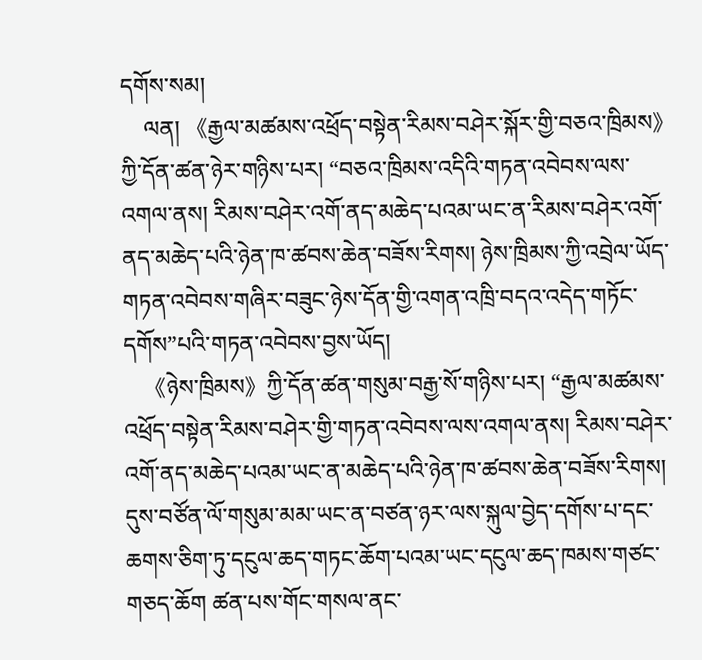དགོས་སམ།
    ལན། 《རྒྱལ་མཚམས་འཕྲོད་བསྟེན་རིམས་བཤེར་སྐོར་གྱི་བཅའ་ཁྲིམས》ཀྱི་དོན་ཚན་ཉེར་གཉིས་པར། “བཅའ་ཁྲིམས་འདིའི་གཏན་འབེབས་ལས་འགལ་ནས། རིམས་བཤེར་འགོ་ནད་མཆེད་པའམ་ཡང་ན་རིམས་བཤེར་འགོ་ནད་མཆེད་པའི་ཉེན་ཁ་ཚབས་ཆེན་བཟོས་རིགས། ཉེས་ཁྲིམས་ཀྱི་འབྲེལ་ཡོད་གཏན་འབེབས་གཞིར་བཟུང་ཉེས་དོན་གྱི་འགན་འཁྲི་བདའ་འདེད་གཏོང་དགོས”པའི་གཏན་འབེབས་བྱས་ཡོད།
    《ཉེས་ཁྲིམས》ཀྱི་དོན་ཚན་གསུམ་བརྒྱ་སོ་གཉིས་པར། “རྒྱལ་མཚམས་འཕྲོད་བསྟེན་རིམས་བཤེར་གྱི་གཏན་འབེབས་ལས་འགལ་ནས། རིམས་བཤེར་འགོ་ནད་མཆེད་པའམ་ཡང་ན་མཆེད་པའི་ཉེན་ཁ་ཚབས་ཆེན་བཟོས་རིགས། དུས་བཙོན་ལོ་གསུམ་མམ་ཡང་ན་བཙན་ཉར་ལས་སྐུལ་བྱེད་དགོས་པ་དང་ཆགས་ཅིག་ཏུ་དངུལ་ཆད་གཏང་ཆོག་པའམ་ཡང་དངུལ་ཆད་ཁམས་གཙང་གཅད་ཆོག ཚན་པས་གོང་གསལ་ནང་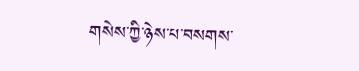གསེས་ཀྱི་ཉེས་པ་བསགས་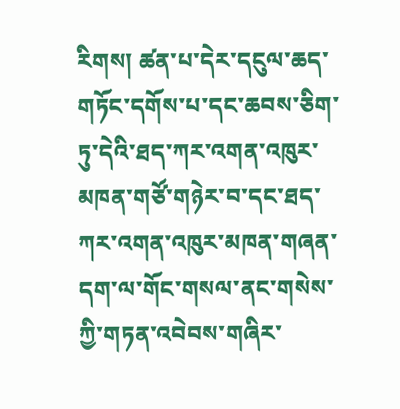རིགས། ཚན་པ་དེར་དངུལ་ཆད་གཏོང་དགོས་པ་དང་ཆབས་ཅིག་ཏུ་དེའི་ཐད་ཀར་འགན་འཁུར་མཁན་གཙོ་གཉེར་བ་དང་ཐད་ཀར་འགན་འཁུར་མཁན་གཞན་དག་ལ་གོང་གསལ་ནང་གསེས་ཀྱི་གཏན་འབེབས་གཞིར་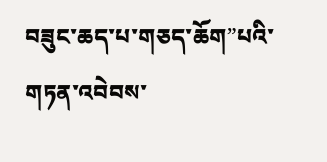བཟུང་ཆད་པ་གཅད་ཆོག”པའི་གཏན་འབེབས་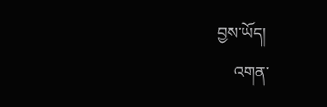བྱས་ཡོད།
    འགན་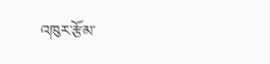འཁུར་རྩོམ་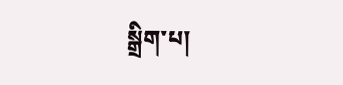སྒྲིག་པ།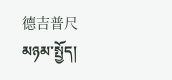德吉普尺
མཉམ་སྤྱོད།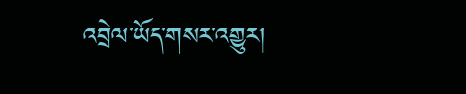འབྲེལ་ཡོད་གསར་འགྱུར།